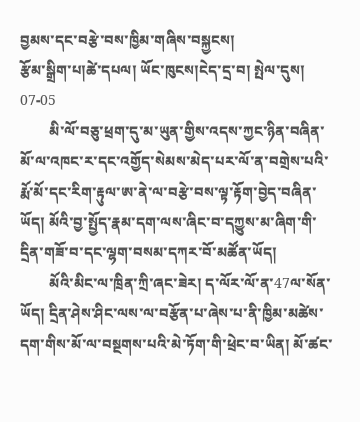བྱམས་དང་བརྩེ་བས་ཁྱིམ་གཞིས་བསྐྱངས།
རྩོམ་སྒྲིག་པ།ཚེ་དཔལ། ཡོང་ཁུངས།ངེད་དྲ་བ། སྤེལ་དུས། 07-05
        མི་ལོ་བཅུ་ཕྲག་དུ་མ་ཡུན་གྱིས་འདས་ཀྱང་ཉིན་བཞིན་མོ་ལ་འཁང་ར་དང་འགྱོད་སེམས་མེད་པར་ལོ་ན་བགྲེས་པའི་རྨོ་མོ་དང་རིག་རྟུལ་ཨ་ནེ་ལ་བརྩེ་བས་ལྟ་རྟོག་བྱེད་བཞིན་ཡོད། མོའི་བྱ་སྤྱོད་རྣམ་དག་ལས་ཞིང་བ་དཀྱུས་མ་ཞིག་གི་དྲིན་གཟོ་བ་དང་ལྷག་བསམ་དཀར་བོ་མཚོན་ཡོད།
        མོའི་མིང་ལ་ཁྲིན་ཀྲི་ཞང་ཟེར། ད་ལོར་ལོ་ན་47ལ་སོན་ཡོད། དྲིན་ཤེས་ཤིང་ལས་ལ་བརྩོན་པ་ཞེས་པ་ནི་ཁྱིམ་མཚེས་དག་གིས་མོ་ལ་བསྔགས་པའི་མེ་ཏོག་གི་ཕྲེང་བ་ཡིན། མོ་ཚང་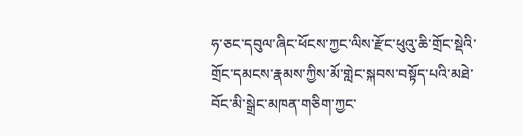ཧ་ཅང་དབུལ་ཞིང་ཕོངས་ཀྱང་ལིས་རྫོང་ཕུའུ་ཆི་གྲོང་སྡེའི་གྲོང་དམངས་རྣམས་ཀྱིས་མོ་གླེང་སྐབས་བསྟོད་པའི་མཐེ་བོང་མི་སྒྲེང་མཁན་གཅིག་ཀྱང་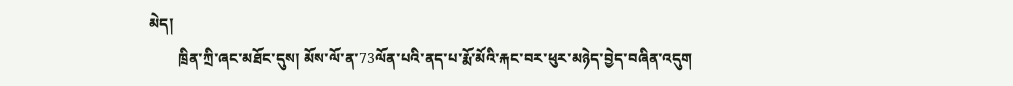མེད།
        ཁྲིན་ཀྲི་ཞང་མཐོང་དུས། མོས་ལོ་ན་73ལོན་པའི་ནད་པ་རྨོ་མོའི་རྐང་བར་ཕུར་མཉེད་བྱེད་བཞིན་འདུག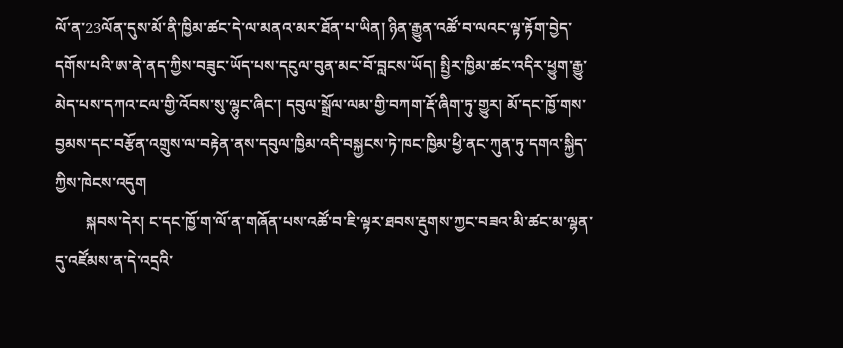ལོ་ན་23ལོན་དུས་མོ་ནི་ཁྱིམ་ཚང་དེ་ལ་མནའ་མར་ཐོན་པ་ཡིན། ཉིན་རྒྱུན་འཚོ་བ་ལའང་ལྟ་རྟོག་བྱེད་དགོས་པའི་ཨ་ནེ་ནད་ཀྱིས་བཟུང་ཡོད་པས་དངུལ་བུན་མང་བོ་བླངས་ཡོད། སྤྱིར་ཁྱིམ་ཚང་འདིར་ཕྱུག་རྒྱུ་མེད་པས་དཀའ་ངལ་གྱི་འོབས་སུ་ལྷུང་ཞིང་། དབུལ་སྒྲོལ་ལམ་གྱི་བཀག་རྡོ་ཞིག་ཏུ་གྱུར། མོ་དང་ཁྱོ་གས་བྱམས་དང་བརྩོན་འགྲུས་ལ་བརྟེན་ནས་དབུལ་ཁྱིམ་འདི་བསྐྱངས་ཏེ་ཁང་ཁྱིམ་ཕྱི་ནང་ཀུན་ཏུ་དགའ་སྐྱིད་ཀྱིས་ཁེངས་འདུག
        སྐབས་དེར། ང་དང་ཁྱོ་ག་ལོ་ན་གཞོན་པས་འཚོ་བ་ཇི་ལྟར་ཐབས་རྡུགས་ཀྱང་བཟའ་མི་ཚང་མ་ལྷན་དུ་འཛོམས་ན་དེ་འདྲའི་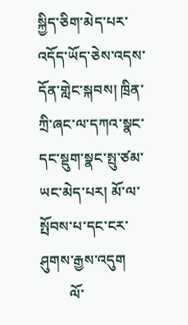སྐྱིད་ཅིག་མེད་པར་འདོད་ཡོད་ཅེས་འདས་དོན་གླེང་སྐབས། ཁྲིན་ཀྲི་ཞང་ལ་དཀའ་སྣང་དང་སྡུག་སྣང་སྤུ་ཙམ་ཡང་མེད་པར། མོ་ལ་སྤོབས་པ་དང་ངར་ཤུགས་རྒྱས་འདུག
        ལོ་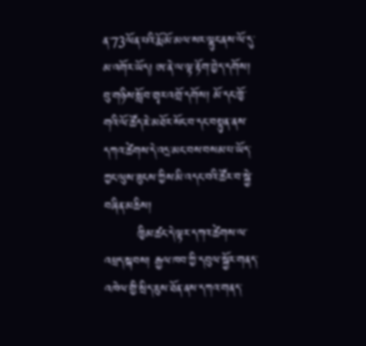ན་73ལོན་པའི་རྨོ་མོ་མལ་སར་ལྷུང་ནས་ལོ་དུ་མ་འགོར་ཡོད། ཨ་ནེ་ལ་ལྟ་རྟོག་བྱེད་དགོས། བུ་གཉིས་སློབ་གྲྭར་འགྲོ་དགོས། མོ་དང་ཁྱོ་གའི་ལོ་ཚོད་ཇེ་མཐོར་སོང་བ་དང་བསྟུན་ནས་དཀའ་ཚེགས་དེ་འདྲ་མང་བས་བསམ་པ་ཡོད་ཀྱང་ལུས་ཟུངས་ཀྱིས་མི་འདང་བའི་ཚོར་བ་སྐྱེ་བཞིན་མཆིས།
        ཁྱིམ་ཚང་དེ་ལྟར་དཀའ་ཚེགས་ལ་འཕྲད་སྐབས། རྒྱལ་ཁབ་ཀྱི་དབུལ་སྐྱོར་གནད་འཁེལ་གྱི་སྲིད་ཇུས་ཐོན་ནས་དཀའ་གནད་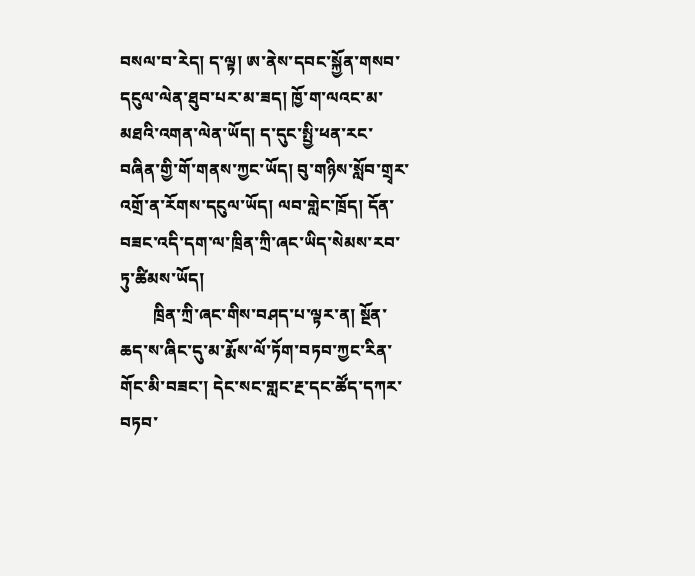བསལ་བ་རེད། ད་ལྟ། ཨ་ནེས་དབང་སྐྱོན་གསབ་དངུལ་ལེན་ཐུབ་པར་མ་ཟད། ཁྱོ་ག་ལའང་མ་མཐའི་འགན་ལེན་ཡོད། ད་དུང་སྤྱི་ཕན་རང་བཞིན་གྱི་གོ་གནས་ཀྱང་ཡོད། བུ་གཉིས་སློབ་གྲྭར་འགྲོ་ན་རོགས་དངུལ་ཡོད། ལབ་གླེང་ཁྲོད། དོན་བཟང་འདི་དག་ལ་ཁྲིན་ཀྲི་ཞང་ཡིད་སེམས་རབ་ཏུ་ཚིམས་ཡོད།
        ཁྲིན་ཀྲི་ཞང་གིས་བཤད་པ་ལྟར་ན། སྔོན་ཆད་ས་ཞིང་དུ་མ་རྨོས་ལོ་ཏོག་བཏབ་ཀྱང་རིན་གོང་མི་བཟང་། དེང་སང་གླང་རྔ་དང་ཚོད་དཀར་བཏབ་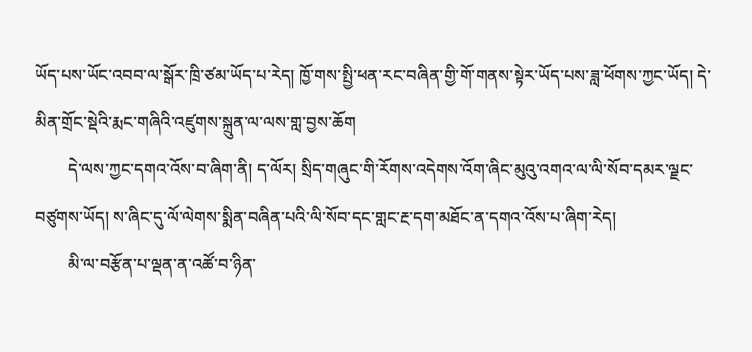ཡོད་པས་ཡོང་འབབ་ལ་སྒོར་ཁྲི་ཙམ་ཡོད་པ་རེད། ཁྱོ་གས་སྤྱི་ཕན་རང་བཞིན་གྱི་གོ་གནས་སྟེར་ཡོད་པས་ཟླ་ཕོགས་ཀྱང་ཡོད། དེ་མིན་གྲོང་སྡེའི་རྨང་གཞིའི་འཛུགས་སྐྲུན་ལ་ལས་གླ་བྱས་ཆོག
        དེ་ལས་ཀྱང་དགའ་འོས་བ་ཞིག་ནི། ད་ལོར། སྲིད་གཞུང་གི་རོགས་འདེགས་འོག་ཞིང་མུའུ་འགའ་ལ་ལི་སོབ་དམར་ལྗང་བཙུགས་ཡོད། ས་ཞིང་དུ་ལོ་ལེགས་སྨིན་བཞིན་པའི་ལི་སོབ་དང་གླང་རྔ་དག་མཐོང་ན་དགའ་འོས་པ་ཞིག་རེད།
        མི་ལ་བརྩོན་པ་ལྡན་ན་འཚོ་བ་ཉིན་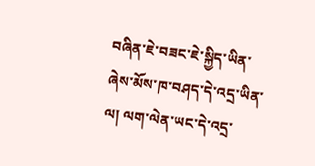བཞིན་ཇེ་བཟང་ཇེ་སྐྱིད་ཡིན་ཞེས་མོས་ཁ་བཤད་དེ་འདྲ་ཡིན་ལ། ལག་ལེན་ཡང་དེ་འདྲ་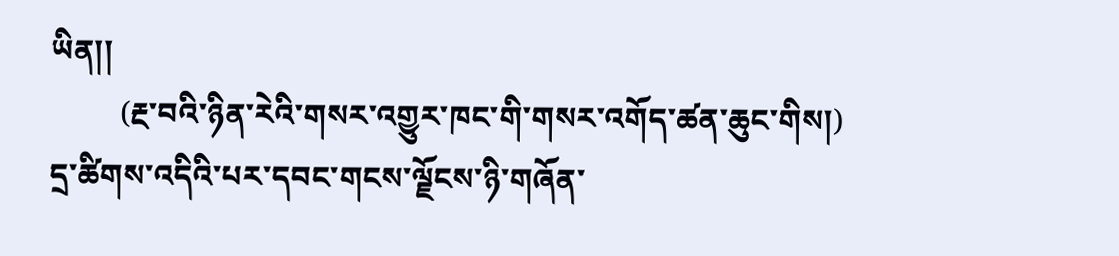ཡིན།།
         (རྔ་བའི་ཉིན་རེའི་གསར་འགྱུར་ཁང་གི་གསར་འགོད་ཚན་ཆུང་གིས།)
དྲ་ཚིགས་འདིའི་པར་དབང་གངས་ལྗོངས་ཉི་གཞོན་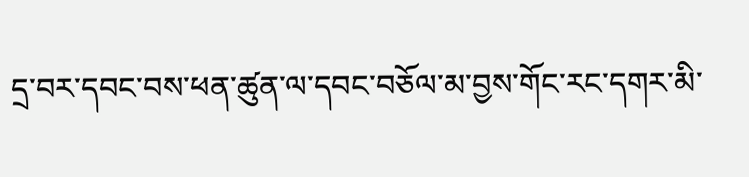དྲ་བར་དབང་བས་ཕན་ཚུན་ལ་དབང་བཅོལ་མ་བྱས་གོང་རང་དགར་མི་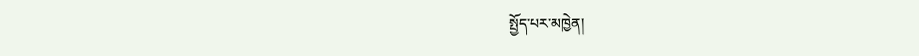སྤྱོད་པར་མཁྱེན།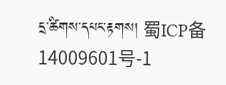དྲ་ཚིགས་དཔང་རྟགས། 蜀ICP备14009601号-1